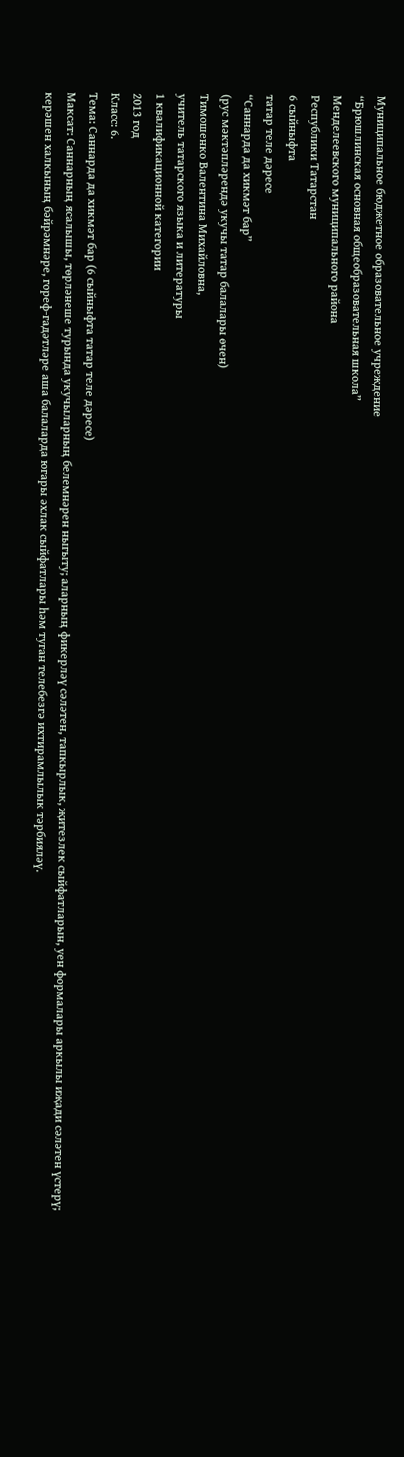Муниципальное бюджетное образовательное учреждение
“Брюшлинская основная общеобразовательная школа”
Менделеевского муниципального района
Республики Татарстан
6 сыйныфта
татар теле дәресе
“Саннарда да хикмәт бар”
(рус мәктәпләрендә укучы татар балалары өчен)
Тимошенко Валентина Михайловна,
учитель татарского языка и литературы
1 квалификационной категории
2013 год
Класс: 6.
Тема: Саннарда да хикмәт бар (6 сыйныфта татар теле дәресе)
Максат: Саннарның ясалышы, төрләнеше турында укучыларның белемнәрен ныгыту; аларның фикерләү сәләтен, тапкырлык, җитезлек сыйфатларын, уен формалары аркылы иҗади сәләтен үстерү; керәшен халкының бәйрәмнәре, гореф-гадәтләре аша балаларда югары әхлак сыйфатлары һәм туган телебезгә ихтирамлылык тәрбияләү.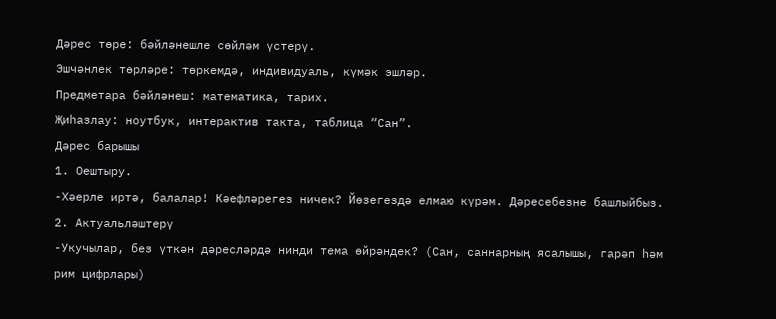Дәрес төре: бәйләнешле сөйләм үстерү.
Эшчәнлек төрләре: төркемдә, индивидуаль, күмәк эшләр.
Предметара бәйләнеш: математика, тарих.
Җиһазлау: ноутбук, интерактив такта, таблица “Сан”.
Дәрес барышы
1. Оештыру.
-Хәерле иртә, балалар! Кәефләрегез ничек? Йөзегездә елмаю күрәм. Дәресебезне башлыйбыз.
2. Актуальләштерү
-Укучылар, без үткән дәресләрдә нинди тема өйрәндек? (Сан, саннарның ясалышы, гарәп һәм рим цифрлары)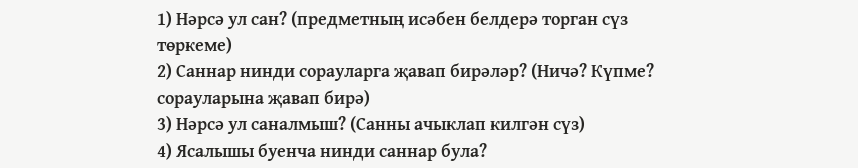1) Нәрсә ул сан? (предметның исәбен белдерә торган сүз төркеме)
2) Саннар нинди сорауларга җавап бирәләр? (Ничә? Күпме? сорауларына җавап бирә)
3) Нәрсә ул саналмыш? (Санны ачыклап килгән сүз)
4) Ясалышы буенча нинди саннар була?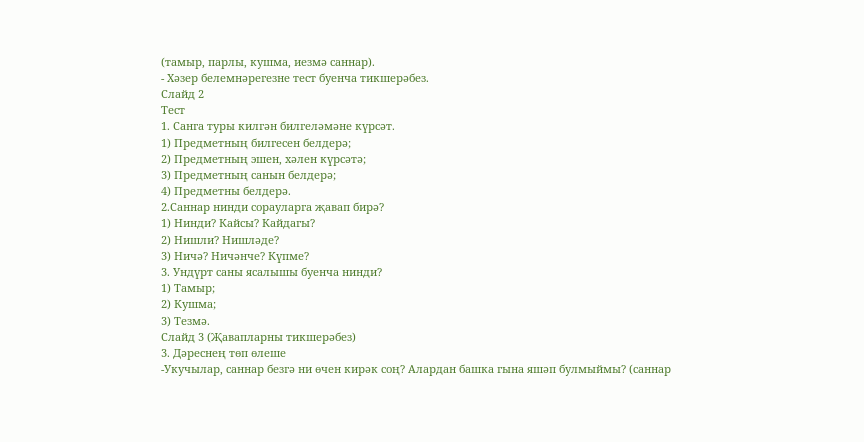(тамыр, парлы, кушма, иезмә саннар).
- Хәзер белемнәрегезне тест буенча тикшерәбез.
Слайд 2
Тест
1. Санга туры килгән билгеләмәне күрсәт.
1) Предметның билгесен белдерә;
2) Предметның эшен, хәлен күрсәтә;
3) Предметның санын белдерә;
4) Предметны белдерә.
2.Саннар нинди сорауларга җавап бирә?
1) Нинди? Кайсы? Кайдагы?
2) Нишли? Нишләде?
3) Ничә? Ничәнче? Күпме?
3. Ундүрт саны ясалышы буенча нинди?
1) Тамыр;
2) Кушма;
3) Тезмә.
Слайд 3 (Җавапларны тикшерәбез)
3. Дәреснең төп өлеше
-Укучылар, саннар безгә ни өчен кирәк соң? Алардан башка гына яшәп булмыймы? (саннар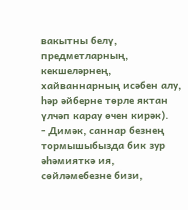вакытны белү, предметларның, кекшеләрнең, хайваннарның исәбен алу, һәр әйберне төрле яктан үлчәп карау өчен кирәк).
- Димәк, саннар безнең тормышыбызда бик зур әһәмияткә ия, сөйләмебезне бизи,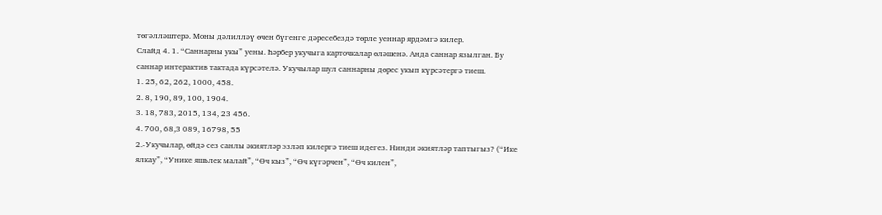төгәлләштерә. Моны дәлилләү өчен бүгенге дәресебездә төрле уеннар ярдәмгә килер.
Слайд 4. 1. “Саннарны укы” уены. Һәрбер укучыга карточкалар өләшенә. Анда саннар язылган. Бу саннар интерактив тактада күрсәтелә. Укучылар шул саннарны дөрес укып күрсәтергә тиеш.
1. 25, 62, 262, 1000, 458.
2. 8, 190, 89, 100, 1904.
3. 18, 783, 2015, 134, 23 456.
4. 700, 68,3 089, 16798, 55
2.-Укучылар, өйдә сез санлы әкиятләр эзләп килергә тиеш идегез. Нинди әкиятләр таптыгыз? (“Ике ялкау”, “Унике яшьлек малай”, “Өч кыз”, “Өч күгәрчен”, “Өч килен”,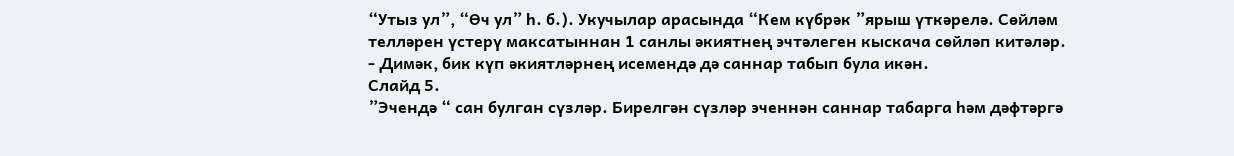“Утыз ул”, “Өч ул” һ. б.). Укучылар арасында “Кем күбрәк ”ярыш үткәрелә. Сөйләм телләрен үстерү максатыннан 1 санлы әкиятнең эчтәлеген кыскача сөйләп китәләр.
- Димәк, бик күп әкиятләрнең исемендә дә саннар табып була икән.
Слайд 5.
”Эчендә “ сан булган сүзләр. Бирелгән сүзләр эченнән саннар табарга һәм дәфтәргә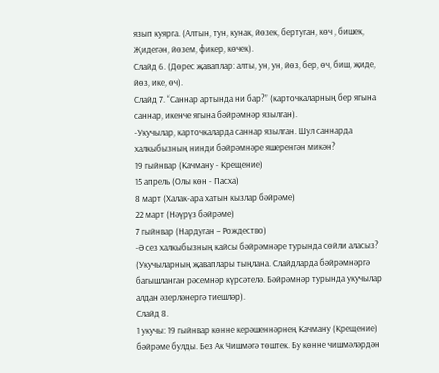язып куярга. (Алтын, тун, кунак, йөзек, бертуган, көч , бишек, Җидегән, йөзем, фикер, көчек).
Слайд 6. (Дөрес җаваплар: алты, ун, ун, йөз, бер, өч, биш, җиде, йөз, ике, өч).
Слайд 7. “Саннар артында ни бар?” (карточкаларның бер ягына саннар, икенче ягына бәйрәмнәр язылган).
-Укучылар, карточкаларда саннар язылган. Шул саннарда халкыбызның нинди бәйрәмнәре яшеренгән микән?
19 гыйнвар (Качману - Крещение)
15 апрель (Олы көн - Пасха)
8 март (Халак-ара хатын кызлар бәйрәме)
22 март (Нәүрүз бәйрәме)
7 гыйнвар (Нардуган – Рождество)
-Ә сез халкыбызның кайсы бәйрәмнәре турында сөйли аласыз? (Укучыларның җаваплары тыңлана. Слайдларда бәйрәмнәргә багышланган рәсемнәр күрсәтелә. Бәйрәмнәр турында укучылар алдан әзерләнергә тиешләр).
Слайд 8.
1 укучы: 19 гыйнвар көнне керәшеннәрнең Качману (Крещение) бәйрәме булды. Без Ак Чишмәгә төштек. Бу көнне чишмәләрдән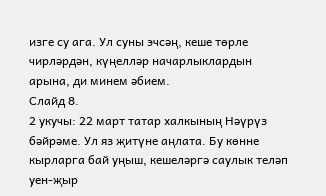изге су ага. Ул суны эчсәң, кеше төрле чирләрдән, күңелләр начарлыклардын арына, ди минем әбием.
Слайд 8.
2 укучы: 22 март татар халкының Нәүрүз бәйрәме. Ул яз җитүне аңлата. Бу көнне кырларга бай уңыш, кешеләргә саулык теләп уен-җыр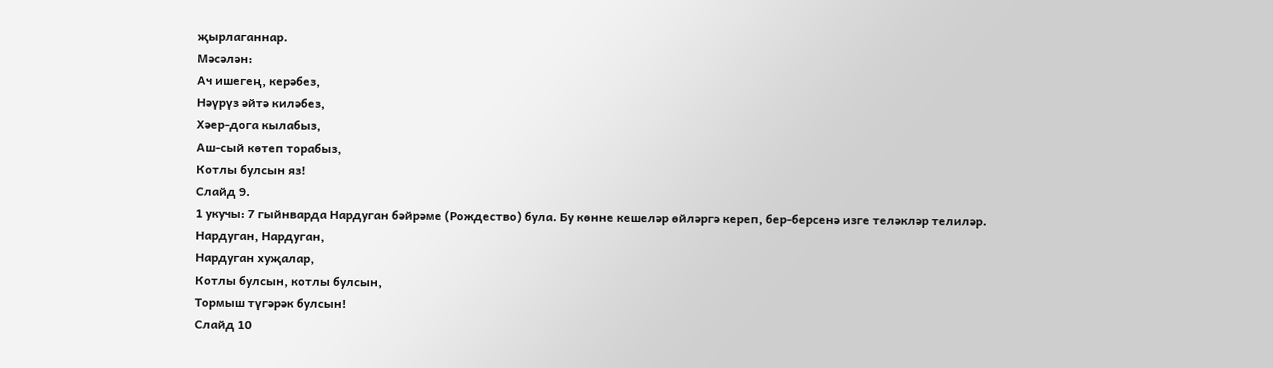җырлаганнар.
Мәсәлән:
Ач ишегең, керәбез,
Нәүрүз әйтә киләбез,
Хәер-дога кылабыз,
Аш-сый көтеп торабыз,
Котлы булсын яз!
Слайд 9.
1 укучы: 7 гыйнварда Нардуган бәйрәме (Рождество) була. Бу көнне кешеләр өйләргә кереп, бер-берсенә изге теләкләр телиләр.
Нардуган, Нардуган,
Нардуган хуҗалар,
Котлы булсын, котлы булсын,
Тормыш түгәрәк булсын!
Слайд 10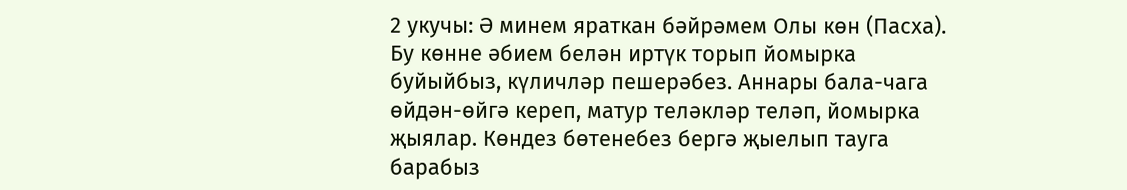2 укучы: Ә минем яраткан бәйрәмем Олы көн (Пасха). Бу көнне әбием белән иртүк торып йомырка буйыйбыз, күличләр пешерәбез. Аннары бала-чага өйдән-өйгә кереп, матур теләкләр теләп, йомырка җыялар. Көндез бөтенебез бергә җыелып тауга барабыз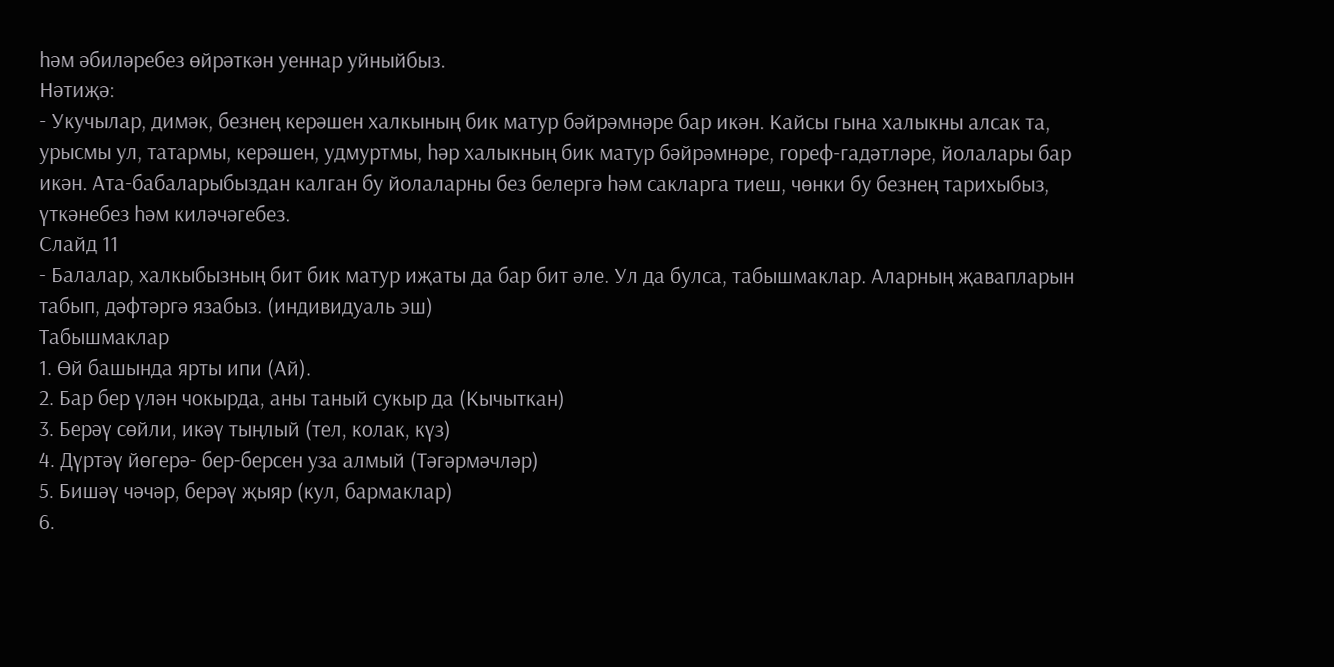һәм әбиләребез өйрәткән уеннар уйныйбыз.
Нәтиҗә:
- Укучылар, димәк, безнең керәшен халкының бик матур бәйрәмнәре бар икән. Кайсы гына халыкны алсак та, урысмы ул, татармы, керәшен, удмуртмы, һәр халыкның бик матур бәйрәмнәре, гореф-гадәтләре, йолалары бар икән. Ата-бабаларыбыздан калган бу йолаларны без белергә һәм сакларга тиеш, чөнки бу безнең тарихыбыз, үткәнебез һәм киләчәгебез.
Слайд 11
- Балалар, халкыбызның бит бик матур иҗаты да бар бит әле. Ул да булса, табышмаклар. Аларның җавапларын табып, дәфтәргә язабыз. (индивидуаль эш)
Табышмаклар
1. Өй башында ярты ипи (Ай).
2. Бар бер үлән чокырда, аны таный сукыр да (Кычыткан)
3. Берәү сөйли, икәү тыңлый (тел, колак, күз)
4. Дүртәү йөгерә- бер-берсен уза алмый (Тәгәрмәчләр)
5. Бишәү чәчәр, берәү җыяр (кул, бармаклар)
6.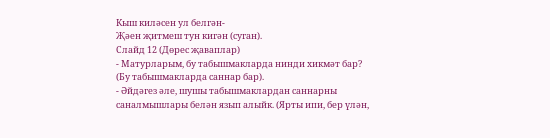Кыш киләсен ул белгән-
Җәен җитмеш тун кигән (суган).
Слайд 12 (Дөрес җаваплар)
- Матурларым, бу табышмакларда нинди хикмәт бар? (Бу табышмакларда саннар бар).
- Әйдәгез әле, шушы табышмаклардан саннарны саналмышлары белән язып алыйк. (Ярты ипи, бер үлән,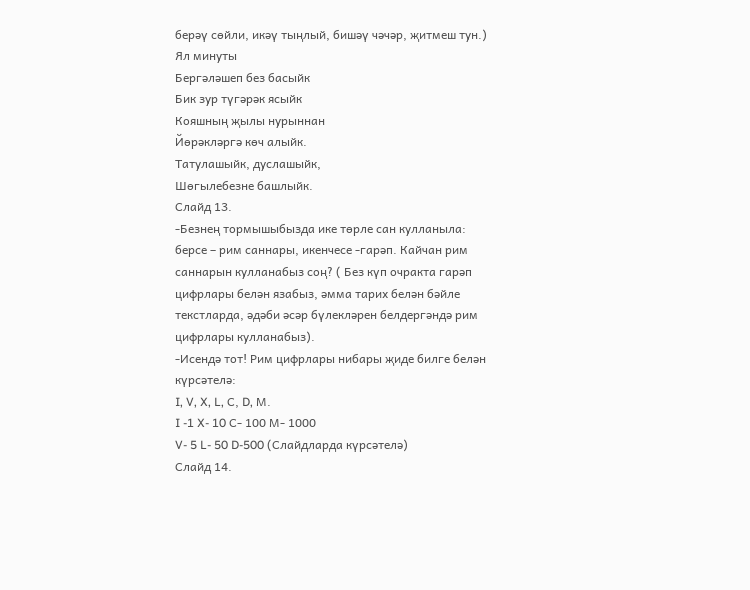берәү сөйли, икәү тыңлый, бишәү чәчәр, җитмеш тун.)
Ял минуты
Бергәләшеп без басыйк
Бик зур түгәрәк ясыйк
Кояшның җылы нурыннан
Йөрәкләргә көч алыйк.
Татулашыйк, дуслашыйк,
Шөгылебезне башлыйк.
Слайд 13.
-Безнең тормышыбызда ике төрле сан кулланыла: берсе – рим саннары, икенчесе -гарәп. Кайчан рим саннарын кулланабыз соң? ( Без күп очракта гарәп цифрлары белән язабыз, әмма тарих белән бәйле текстларда, әдәби әсәр бүлекләрен белдергәндә рим цифрлары кулланабыз).
-Исендә тот! Рим цифрлары нибары җиде билге белән күрсәтелә:
I, V, X, L, С, D, М.
I -1 X- 10 С- 100 М- 1000
V- 5 L- 50 D-500 (Слайдларда күрсәтелә)
Слайд 14.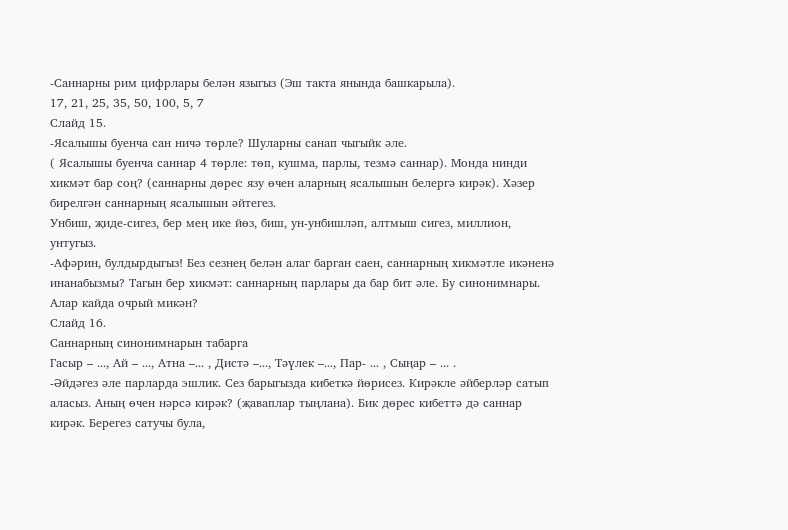-Саннарны рим цифрлары белән языгыз (Эш такта янында башкарыла).
17, 21, 25, 35, 50, 100, 5, 7
Слайд 15.
-Ясалышы буенча сан ничә төрле? Шуларны санап чыгыйк әле.
( Ясалышы буенча саннар 4 төрле: төп, кушма, парлы, тезмә саннар). Монда нинди хикмәт бар соң? (саннарны дөрес язу өчен аларның ясалышын белергә кирәк). Хәзер бирелгән саннарның ясалышын әйтегез.
Унбиш, җиде-сигез, бер мең ике йөз, биш, ун-унбишләп, алтмыш сигез, миллион, унтугыз.
-Афәрин, булдырдыгыз! Без сезнең белән алаг барган саен, саннарның хикмәтле икәненә инанабызмы? Тагын бер хикмәт: саннарның парлары да бар бит әле. Бу синонимнары. Алар кайда очрый микән?
Слайд 16.
Саннарның синонимнарын табарга
Гасыр – ..., Ай – ..., Атна –... , Дистә –..., Тәүлек –..., Пар- ... , Сыңар – ... .
-Әйдәгез әле парларда эшлик. Сез барыгызда кибеткә йөрисез. Кирәкле әйберләр сатып аласыз. Аның өчен нәрсә кирәк? (җаваплар тыңлана). Бик дөрес кибеттә дә саннар кирәк. Берегез сатучы була,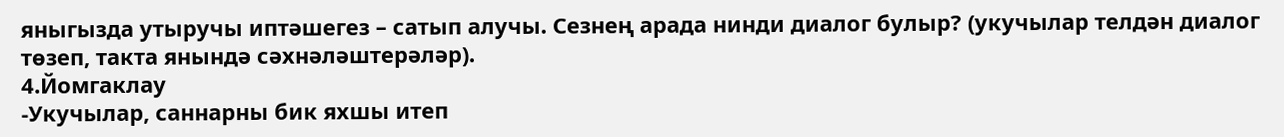яныгызда утыручы иптәшегез – сатып алучы. Сезнең арада нинди диалог булыр? (укучылар телдән диалог төзеп, такта янындә сәхнәләштерәләр).
4.Йомгаклау
-Укучылар, саннарны бик яхшы итеп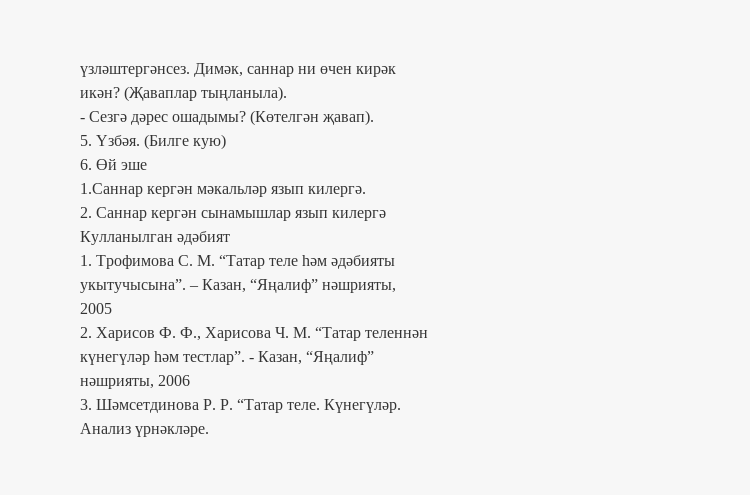үзләштергәнсез. Димәк, саннар ни өчен кирәк икән? (Җаваплар тыңланыла).
- Сезгә дәрес ошадымы? (Көтелгән җавап).
5. Үзбәя. (Билге кую)
6. Өй эше
1.Саннар кергән мәкальләр язып килергә.
2. Саннар кергән сынамышлар язып килергә
Кулланылган әдәбият
1. Трофимова С. М. “Татар теле һәм әдәбияты укытучысына”. – Казан, “Яңалиф” нәшрияты, 2005
2. Харисов Ф. Ф., Харисова Ч. М. “Татар теленнән күнегүләр һәм тестлар”. - Казан, “Яңалиф” нәшрияты, 2006
3. Шәмсетдинова Р. Р. “Татар теле. Күнегүләр. Анализ үрнәкләре.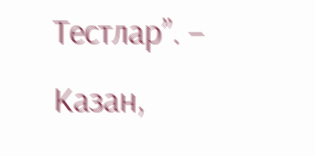Тестлар”. – Казан,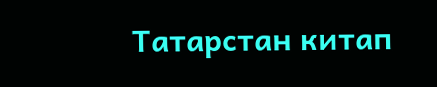Татарстан китап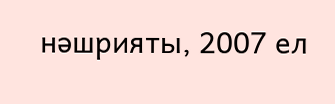нәшрияты, 2007 ел